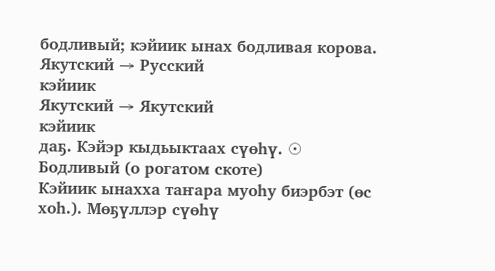бодливый; кэйиик ынах бодливая корова.
Якутский → Русский
кэйиик
Якутский → Якутский
кэйиик
даҕ. Кэйэр кыдьыктаах сүөһү. ☉ Бодливый (о рогатом скоте)
Кэйиик ынахха таҥара муоһу биэрбэт (өс хоһ.). Мөҕүллэр сүөһү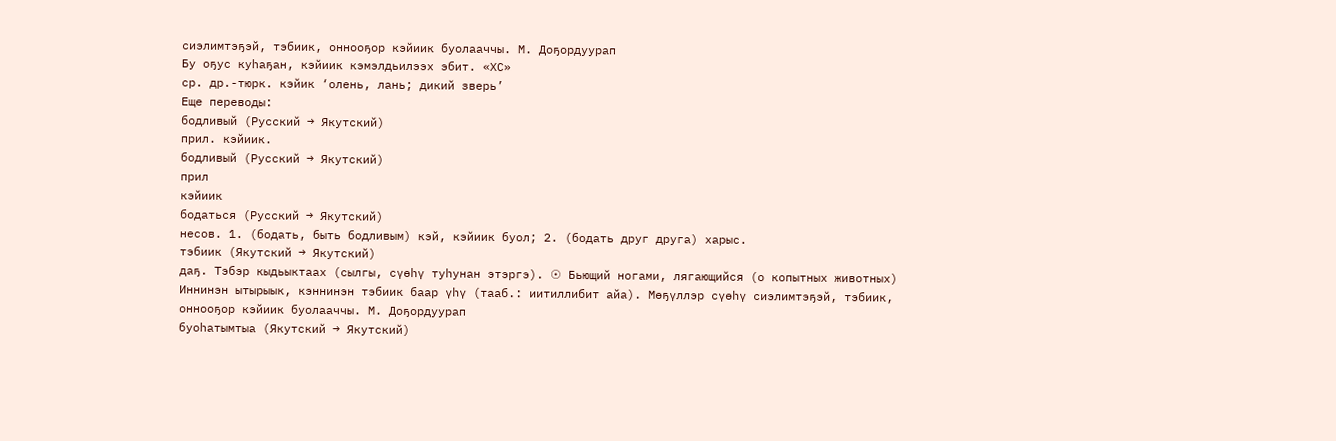сиэлимтэҕэй, тэбиик, оннооҕор кэйиик буолааччы. М. Доҕордуурап
Бу оҕус куһаҕан, кэйиик кэмэлдьилээх эбит. «ХС»
ср. др.-тюрк. кэйик ‘олень, лань; дикий зверь’
Еще переводы:
бодливый (Русский → Якутский)
прил. кэйиик.
бодливый (Русский → Якутский)
прил
кэйиик
бодаться (Русский → Якутский)
несов. 1. (бодать, быть бодливым) кэй, кэйиик буол; 2. (бодать друг друга) харыс.
тэбиик (Якутский → Якутский)
даҕ. Тэбэр кыдьыктаах (сылгы, сүөһү туһунан этэргэ). ☉ Бьющий ногами, лягающийся (о копытных животных)
Иннинэн ытырыык, кэннинэн тэбиик баар үһү (тааб.: иитиллибит айа). Мөҕүллэр сүөһү сиэлимтэҕэй, тэбиик, оннооҕор кэйиик буолааччы. М. Доҕордуурап
буоһатымтыа (Якутский → Якутский)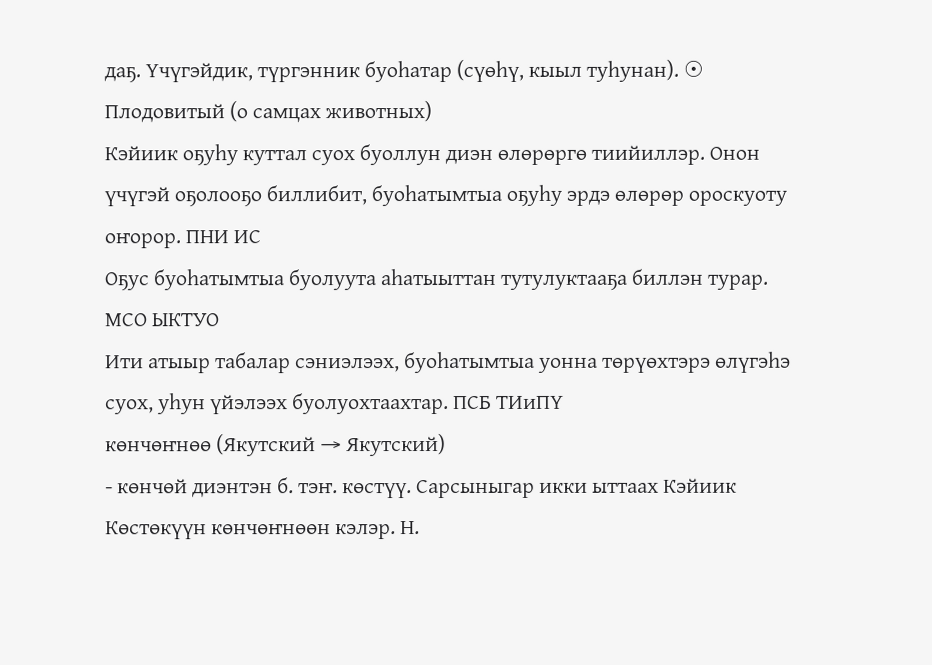даҕ. Үчүгэйдик, түргэнник буоһатар (сүөһү, кыыл туһунан). ☉ Плодовитый (о самцах животных)
Кэйиик оҕуһу куттал суох буоллун диэн өлөрөргө тиийиллэр. Онон үчүгэй оҕолооҕо биллибит, буоһатымтыа оҕуһу эрдэ өлөрөр ороскуоту оҥорор. ПНИ ИС
Оҕус буоһатымтыа буолуута аһатыыттан тутулуктааҕа биллэн турар. МСО ЫКТУО
Ити атыыр табалар сэниэлээх, буоһатымтыа уонна төрүөхтэрэ өлүгэһэ суох, уһун үйэлээх буолуохтаахтар. ПСБ ТИиПҮ
көнчөҥнөө (Якутский → Якутский)
- көнчөй диэнтэн б. тэҥ. көстүү. Сарсыныгар икки ыттаах Кэйиик Көстөкүүн көнчөҥнөөн кэлэр. Н.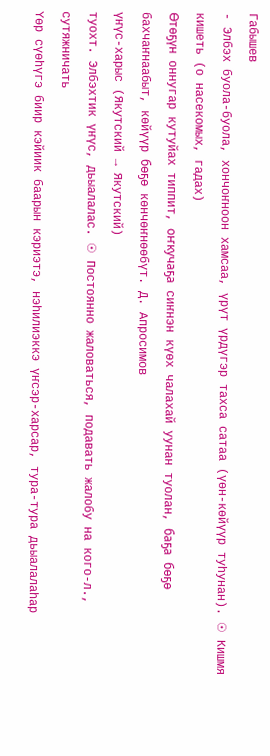Габышев
- Элбэх буола-буола, хончоҥноон хамсаа, үрүт үрдүгэр тахса сатаа (үөн-көйүүр туһунан). ☉ Кишмя кишеть (о насекомых, гадах)
Өтөҕүн оннугар кутуйах типпит, оҥкучаҕа сиҥнэн күөх чалахай уунан туолан, баҕа бөҕө бахчаҥнаабыт, көйүүр бөҕө көнчөҥнөөбүт. Д. Апросимов
үҥүс-харыс (Якутский → Якутский)
туохт. Элбэхтик үҥүс, дьыалалас. ☉ Постоянно жаловаться, подавать жалобу на кого-л., сутяжничать
Үөр сүөһүгэ биир кэйиик баарын кэриэтэ, нэһилиэккэ үҥсэр-харсар, тура-тура дьыалалаһар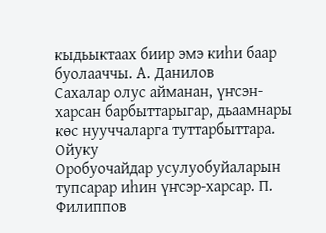кыдьыктаах биир эмэ киһи баар буолааччы. А. Данилов
Сахалар олус айманан, үҥсэн-харсан барбыттарыгар, дьаамнары көс нууччаларга туттарбыттара. Ойуку
Оробуочайдар усулуобуйаларын тупсарар иһин үҥсэр-харсар. П. Филиппов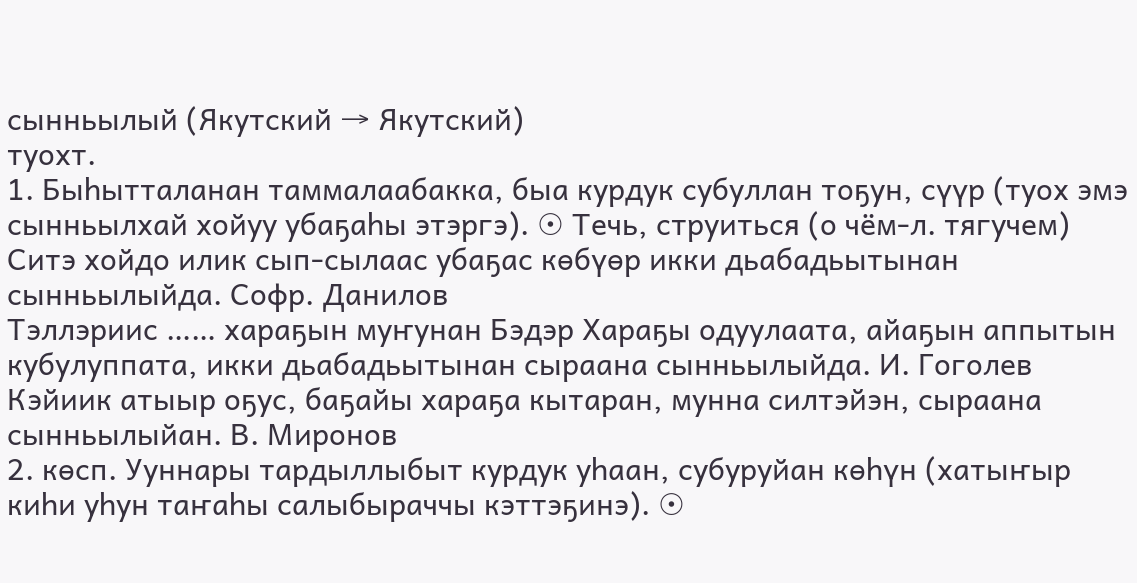сынньылый (Якутский → Якутский)
туохт.
1. Быһытталанан таммалаабакка, быа курдук субуллан тоҕун, сүүр (туох эмэ сынньылхай хойуу убаҕаһы этэргэ). ☉ Течь, струиться (о чём-л. тягучем)
Ситэ хойдо илик сып-сылаас убаҕас көбүөр икки дьабадьытынан сынньылыйда. Софр. Данилов
Тэллэриис …… хараҕын муҥунан Бэдэр Хараҕы одуулаата, айаҕын аппытын кубулуппата, икки дьабадьытынан сыраана сынньылыйда. И. Гоголев
Кэйиик атыыр оҕус, баҕайы хараҕа кытаран, мунна силтэйэн, сыраана сынньылыйан. В. Миронов
2. көсп. Ууннары тардыллыбыт курдук уһаан, субуруйан көһүн (хатыҥыр киһи уһун таҥаһы салыбыраччы кэттэҕинэ). ☉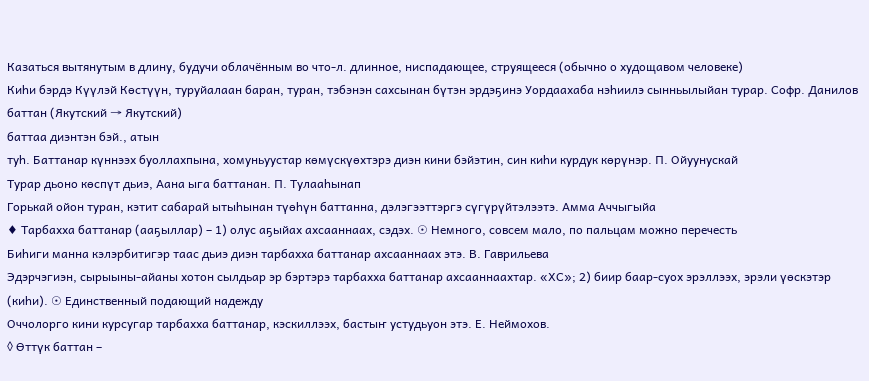Казаться вытянутым в длину, будучи облачённым во что-л. длинное, ниспадающее, струящееся (обычно о худощавом человеке)
Киһи бэрдэ Күүлэй Көстүүн, туруйалаан баран, туран, тэбэнэн сахсынан бүтэн эрдэҕинэ Уордаахаба нэһиилэ сынньылыйан турар. Софр. Данилов
баттан (Якутский → Якутский)
баттаа диэнтэн бэй., атын
туһ. Баттанар күннээх буоллахпына, хомуньуустар көмүскүөхтэрэ диэн кини бэйэтин, син киһи курдук көрүнэр. П. Ойуунускай
Турар дьоно көспүт дьиэ, Аана ыга баттанан. П. Тулааһынап
Горькай ойон туран, кэтит сабарай ытыһынан түөһүн баттанна, дэлэгээттэргэ сүгүрүйтэлээтэ. Амма Аччыгыйа
♦ Тарбахха баттанар (ааҕыллар) – 1) олус аҕыйах ахсааннаах, сэдэх. ☉ Немного, совсем мало, по пальцам можно перечесть
Биһиги манна кэлэрбитигэр таас дьиэ диэн тарбахха баттанар ахсааннаах этэ. В. Гаврильева
Эдэрчэгиэн, сырыыны-айаны хотон сылдьар эр бэртэрэ тарбахха баттанар ахсааннаахтар. «ХС»; 2) биир баар-суох эрэллээх, эрэли үөскэтэр (киһи). ☉ Единственный подающий надежду
Оччолорго кини курсугар тарбахха баттанар, кэскиллээх, бастыҥ устудьуон этэ. Е. Неймохов.
◊ Өттүк баттан –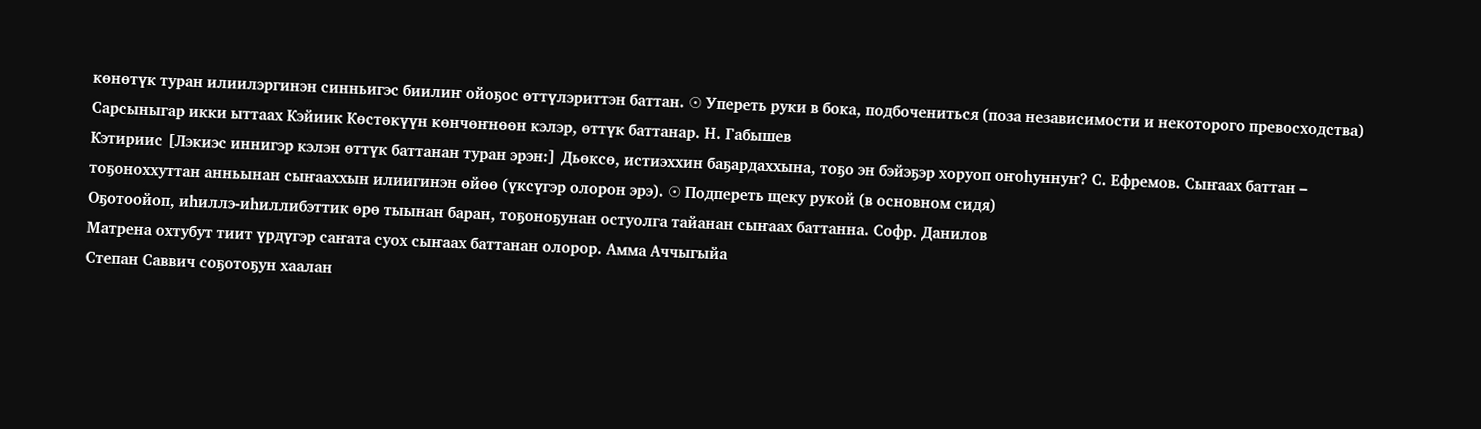көнөтүк туран илиилэргинэн синньигэс биилиҥ ойоҕос өттүлэриттэн баттан. ☉ Упереть руки в бока, подбочениться (поза независимости и некоторого превосходства)
Сарсыныгар икки ыттаах Кэйиик Көстөкүүн көнчөҥнөөн кэлэр, өттүк баттанар. Н. Габышев
Кэтириис [Лэкиэс иннигэр кэлэн өттүк баттанан туран эрэн:] Дьөксө, истиэххин баҕардаххына, тоҕо эн бэйэҕэр хоруоп оҥоһуннуҥ? С. Ефремов. Сыҥаах баттан – тоҕоноххуттан анньынан сыҥааххын илиигинэн өйөө (үксүгэр олорон эрэ). ☉ Подпереть щеку рукой (в основном сидя)
Оҕотоойоп, иһиллэ-иһиллибэттик өрө тыынан баран, тоҕоноҕунан остуолга тайанан сыҥаах баттанна. Софр. Данилов
Матрена охтубут тиит үрдүгэр саҥата суох сыҥаах баттанан олорор. Амма Аччыгыйа
Степан Саввич соҕотоҕун хаалан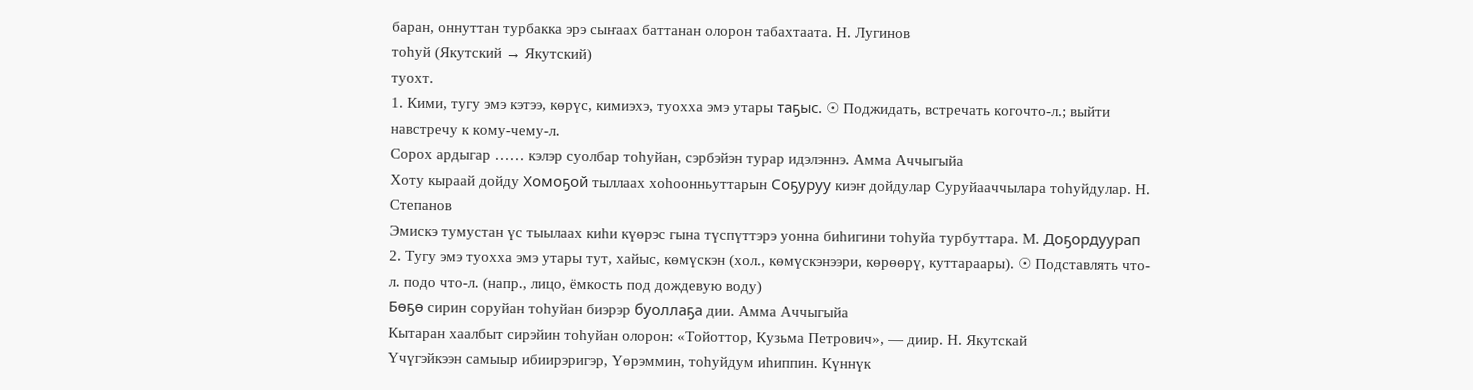баран, оннуттан турбакка эрэ сыҥаах баттанан олорон табахтаата. Н. Лугинов
тоһуй (Якутский → Якутский)
туохт.
1. Кими, тугу эмэ кэтээ, көрүс, кимиэхэ, туохха эмэ утары таҕыс. ☉ Поджидать, встречать когочто-л.; выйти навстречу к кому-чему-л.
Сорох ардыгар …… кэлэр суолбар тоһуйан, сэрбэйэн турар идэлэннэ. Амма Аччыгыйа
Хоту кыраай дойду Хомоҕой тыллаах хоһоонньуттарын Соҕуруу киэҥ дойдулар Суруйааччылара тоһуйдулар. Н. Степанов
Эмискэ тумустан үс тыылаах киһи күөрэс гына түспүттэрэ уонна биһигини тоһуйа турбуттара. М. Доҕордуурап
2. Тугу эмэ туохха эмэ утары тут, хайыс, көмүскэн (хол., көмүскэнээри, көрөөрү, куттараары). ☉ Подставлять что-л. подо что-л. (напр., лицо, ёмкость под дождевую воду)
Бөҕө сирин соруйан тоһуйан биэрэр буоллаҕа дии. Амма Аччыгыйа
Кытаран хаалбыт сирэйин тоһуйан олорон: «Тойоттор, Кузьма Петрович», — диир. Н. Якутскай
Үчүгэйкээн самыыр ибиирэригэр, Үөрэммин, тоһуйдум иһиппин. Күннүк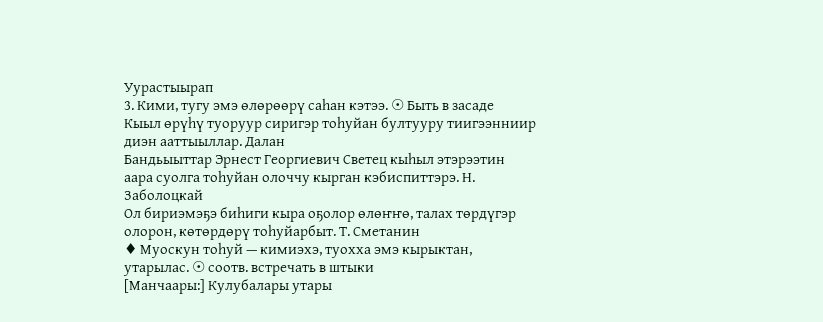Уурастыырап
3. Кими, тугу эмэ өлөрөөрү саһан кэтээ. ☉ Быть в засаде
Кыыл өрүһү туоруур сиригэр тоһуйан бултууру тиигээнниир диэн ааттыыллар. Далан
Бандьыыттар Эрнест Георгиевич Светец кыһыл этэрээтин аара суолга тоһуйан олоччу кырган кэбиспиттэрэ. Н. Заболоцкай
Ол бириэмэҕэ биһиги кыра оҕолор өлөҥҥө, талах төрдүгэр олорон, көтөрдөрү тоһуйарбыт. Т. Сметанин
♦ Муоскун тоһуй — кимиэхэ, туохха эмэ кырыктан, утарылас. ☉ соотв. встречать в штыки
[Манчаары:] Кулубалары утары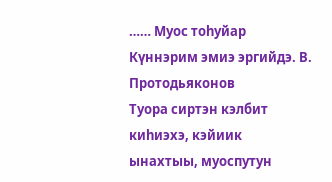…… Муос тоһуйар Күннэрим эмиэ эргийдэ. В. Протодьяконов
Туора сиртэн кэлбит киһиэхэ, кэйиик ынахтыы, муоспутун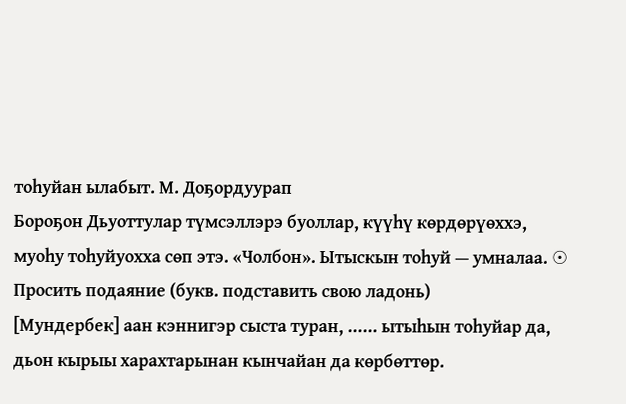тоһуйан ылабыт. М. Доҕордуурап
Бороҕон Дьуоттулар түмсэллэрэ буоллар, күүһү көрдөрүөххэ, муоһу тоһуйуохха сөп этэ. «Чолбон». Ытыскын тоһуй — умналаа. ☉ Просить подаяние (букв. подставить свою ладонь)
[Мундербек] аан кэннигэр сыста туран, …… ытыһын тоһуйар да, дьон кырыы харахтарынан кынчайан да көрбөттөр.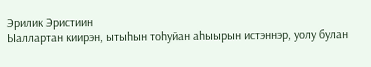Эрилик Эристиин
Ыаллартан киирэн, ытыһын тоһуйан аһыырын истэннэр, уолу булан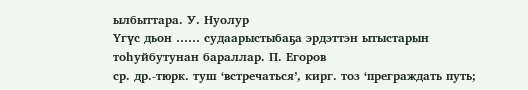ылбыттара. У. Нуолур
Үгүс дьон …… судаарыстыбаҕа эрдэттэн ытыстарын тоһуйбутунан бараллар. П. Егоров
ср. др.-тюрк. туш ‘встречаться’, кирг. тоз ‘преграждать путь;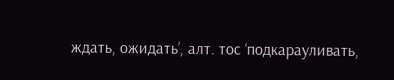ждать, ожидать’, алт. тос ‘подкарауливать,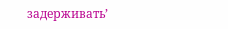задерживать’